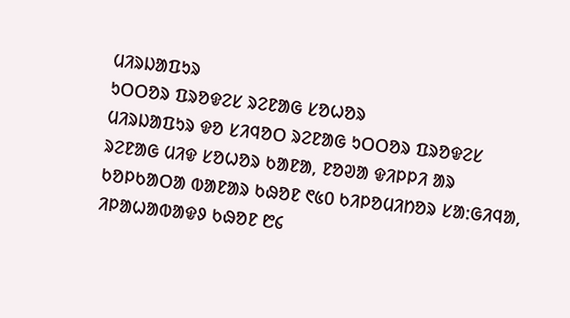ᱢᱤᱨᱡᱟᱯᱩᱨ
ᱩᱛᱛᱚᱨ ᱯᱨᱚᱫᱮᱥ ᱨᱮᱱᱟᱜ ᱥᱚᱦᱚᱨ
ᱢᱤᱨᱡᱟᱯᱩᱨ ᱫᱚ ᱥᱤᱧᱚᱛ ᱨᱮᱱᱟᱜ ᱩᱛᱛᱚᱨ ᱯᱨᱚᱫᱮᱥ ᱨᱮᱱᱟᱜ ᱢᱤᱫ ᱥᱚᱦᱚᱨ ᱠᱟᱱᱟ, ᱱᱚᱣᱟ ᱫᱤᱞᱞᱤ ᱟᱨ ᱠᱚᱞᱠᱟᱛᱟ ᱵᱟᱱᱟᱨ ᱠᱷᱚᱱ ᱖᱕᱐ ᱠᱤᱞᱚᱢᱤᱴᱚᱨ ᱥᱟᱺᱜᱤᱧᱟ, ᱤᱞᱟᱦᱟᱵᱟᱫᱽ ᱠᱷᱚᱱ ᱘᱔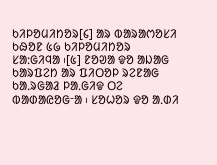ᱠᱤᱞᱚᱢᱤᱴᱚᱨ[᱔] ᱟᱨ ᱵᱟᱨᱟᱬᱚᱥᱤ ᱠᱷᱚᱱ ᱕᱙ ᱠᱤᱞᱚᱢᱤᱴᱚᱨ ᱥᱟᱺᱜᱤᱧᱟ ᱾[᱕] ᱱᱚᱣᱟ ᱫᱚ ᱟᱡᱟᱜ ᱠᱟᱨᱯᱮᱴ ᱟᱨ ᱯᱤᱛᱚᱞ ᱨᱮᱱᱟᱜ ᱠᱟᱹᱨᱜᱟᱲ ᱞᱟᱹᱜᱤᱫ ᱛᱮ ᱵᱟᱰᱟᱭᱚᱜᱼᱟ ᱾ ᱥᱚᱦᱚᱨ ᱫᱚ ᱟᱹᱰᱤ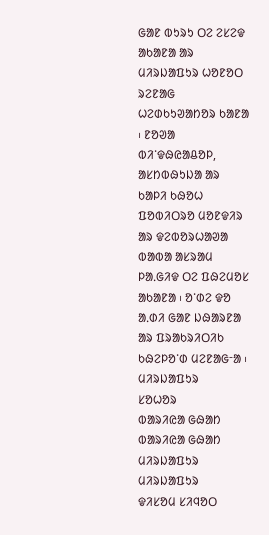ᱜᱟᱱ ᱵᱩᱨᱩ ᱛᱮ ᱮᱥᱮᱫ ᱟᱠᱟᱱᱟ ᱟᱨ ᱢᱤᱨᱡᱟᱯᱩᱨ ᱦᱚᱱᱚᱛ ᱨᱮᱱᱟᱜ ᱦᱮᱰᱠᱩᱣᱟᱴᱚᱨ ᱠᱟᱱᱟ ᱾ ᱱᱚᱣᱟ ᱵᱤᱸᱫᱷᱭᱟᱪᱚᱞ, ᱟᱥᱴᱵᱷᱩᱡᱟ ᱟᱨ ᱠᱟᱞᱤ ᱠᱷᱚᱦ ᱯᱚᱵᱤᱛᱨᱚ ᱢᱚᱱᱫᱤᱨ ᱟᱨ ᱫᱮᱵᱚᱨᱦᱟᱣᱟ ᱵᱟᱵᱟ ᱟᱥᱨᱟᱢ ᱞᱟᱹᱜᱤᱫ ᱛᱮ ᱯᱷᱮᱢᱚᱥ ᱟᱠᱟᱱᱟ ᱾ ᱚᱸᱰᱮ ᱫᱚ ᱟᱹᱰᱤ ᱜᱟᱱ ᱡᱷᱟᱨᱱᱟ ᱟᱨ ᱯᱨᱟᱠᱨᱤᱛᱤᱠ ᱠᱷᱮᱞᱚᱸᱰ ᱢᱮᱱᱟᱜᱼᱟ ᱾
ᱢᱤᱨᱡᱟᱯᱩᱨ
ᱥᱚᱦᱚᱨ
ᱵᱟᱨᱤᱭᱟ ᱜᱷᱟᱴ
ᱵᱟᱨᱤᱭᱟ ᱜᱷᱟᱴ
ᱢᱤᱨᱡᱟᱯᱩᱨ
ᱢᱤᱨᱡᱟᱯᱩᱨ
ᱫᱤᱥᱚᱢ ᱥᱤᱧᱚᱛ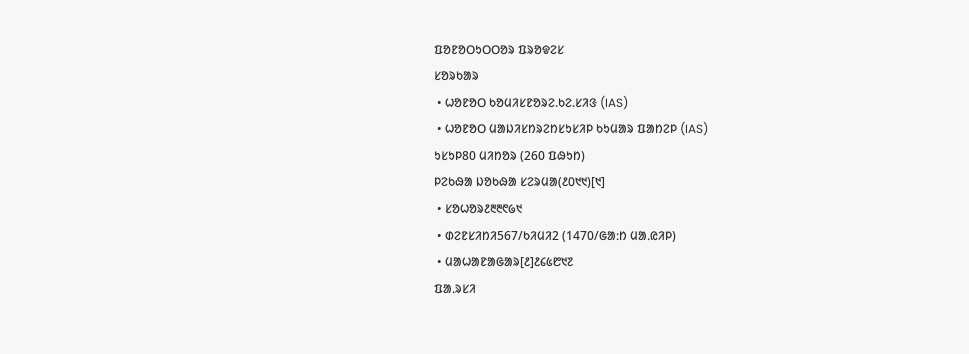ᱯᱚᱱᱚᱛᱩᱛᱛᱚᱨ ᱯᱨᱚᱫᱮᱥ
ᱥᱚᱨᱠᱟᱨ
 • ᱦᱚᱱᱚᱛ ᱠᱚᱢᱤᱥᱱᱚᱨᱮ.ᱠᱮ.ᱥᱤᱝ (IAS)
 • ᱦᱚᱱᱚᱛ ᱢᱟᱡᱤᱥᱴᱨᱮᱴᱥᱩᱥᱤᱞ ᱠᱩᱢᱟᱨ ᱯᱟᱴᱮᱞ (IAS)
ᱩᱥᱩᱞ80 ᱢᱤᱴᱚᱨ (260 ᱯᱷᱩᱴ)
ᱞᱮᱠᱷᱟ ᱡᱚᱠᱷᱟ ᱥᱮᱨᱢᱟ(᱒᱐᱑᱑)[᱑]
 • ᱥᱚᱦᱚᱨ᱒᱓᱓᱖᱙᱑
 • ᱰᱮᱱᱥᱤᱴᱤ567/ᱠᱤᱢᱤ2 (1470/ᱜᱟᱺᱴ ᱢᱟᱹᱭᱤᱞ)
 • ᱢᱟᱦᱟᱱᱟᱜᱟᱨ[᱒]᱒᱔᱕᱘᱑᱗
ᱯᱟᱹᱨᱥᱤ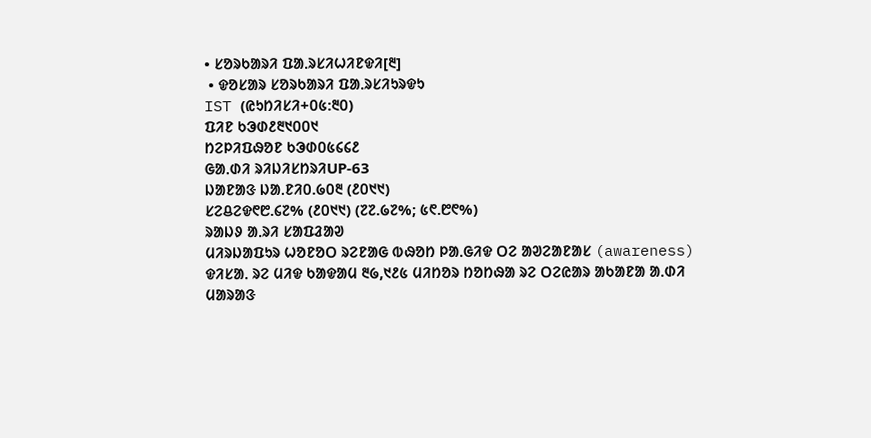• ᱥᱚᱨᱠᱟᱨᱤ ᱯᱟᱹᱨᱥᱤᱦᱤᱱᱫᱤ[᱓]
 • ᱫᱚᱥᱟᱨ ᱥᱚᱨᱠᱟᱨᱤ ᱯᱟᱹᱨᱥᱤᱩᱨᱫᱩ
IST (ᱭᱩᱴᱤᱥᱤ+᱐᱕:᱓᱐)
ᱯᱤᱱ ᱠᱳᱰ᱒᱓᱑᱐᱐᱑
ᱴᱮᱞᱤᱯᱷᱚᱱ ᱠᱳᱰ᱐᱕᱔᱔᱒
ᱜᱟᱹᱰᱤ ᱨᱤᱡᱤᱥᱴᱨᱤUP-63
ᱡᱟᱱᱟᱝ ᱡᱟᱹᱱᱤ᱐.᱙᱐᱓ (᱒᱐᱑᱑)
ᱥᱮᱪᱮᱫ᱖᱘.᱔᱗% (᱒᱐᱑᱑) (᱗᱗.᱙᱗%; ᱕᱖.᱘᱖%)
ᱨᱟᱡᱽ ᱟᱹᱨᱤ ᱥᱟᱯᱲᱟᱣ
ᱢᱤᱨᱡᱟᱯᱩᱨ ᱦᱚᱱᱚᱛ ᱨᱮᱱᱟᱜ ᱵᱷᱚᱴ ᱞᱟᱹᱜᱤᱫ ᱛᱮ ᱟᱣᱮᱟᱱᱟᱥ (awareness) ᱫᱤᱥᱟᱹ ᱨᱮ ᱢᱤᱫ ᱠᱟᱫᱟᱢ ᱓᱙,᱑᱒᱕ ᱢᱤᱴᱚᱨ ᱴᱚᱴᱷᱟ ᱨᱮ ᱛᱮᱭᱟᱨ ᱟᱠᱟᱱᱟ ᱟᱹᱰᱤ ᱢᱟᱨᱟᱝ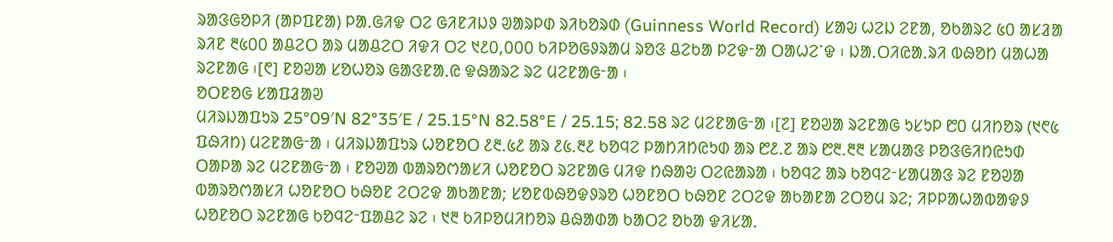ᱨᱟᱝᱜᱚᱞᱤ (ᱟᱞᱯᱱᱟ) ᱞᱟᱹᱜᱤᱫ ᱛᱮ ᱜᱤᱱᱤᱡᱽ ᱣᱟᱨᱞᱰ ᱨᱤᱠᱚᱨᱰ (Guinness World Record) ᱥᱟᱶ ᱦᱮᱡ ᱮᱱᱟ, ᱚᱠᱟᱨᱮ ᱕᱐ ᱟᱥᱲᱟ ᱨᱤᱱ ᱓᱕᱐᱐ ᱟᱪᱮᱛ ᱟᱨ ᱢᱟᱪᱮᱛ ᱤᱫᱤ ᱛᱮ ᱑᱒᱐,᱐᱐᱐ ᱠᱤᱞᱚᱜᱽᱨᱟᱢ ᱨᱚᱝ ᱪᱮᱠᱟ ᱞᱮᱫᱼᱟ ᱛᱟᱦᱮᱸᱫ ᱾ ᱡᱟᱹᱛᱤᱭᱟᱹᱨᱤ ᱵᱷᱚᱴ ᱢᱟᱦᱟ ᱨᱮᱱᱟᱜ ᱾[᱖] ᱱᱚᱣᱟ ᱥᱚᱦᱚᱨ ᱜᱟᱝᱱᱟᱹᱭ ᱫᱷᱟᱨᱮ ᱨᱮ ᱢᱮᱱᱟᱜᱼᱟ ᱾
ᱚᱛᱱᱚᱜ ᱥᱟᱯᱲᱟᱣ
ᱢᱤᱨᱡᱟᱯᱩᱨ 25°09′N 82°35′E / 25.15°N 82.58°E / 25.15; 82.58 ᱨᱮ ᱢᱮᱱᱟᱜᱼᱟ ᱾[᱗] ᱱᱚᱣᱟ ᱨᱮᱱᱟᱜ ᱩᱥᱩᱞ ᱘᱐ ᱢᱤᱴᱚᱨ (᱑᱖᱕ ᱯᱷᱤᱴ) ᱢᱮᱱᱟᱜᱼᱟ ᱾ ᱢᱤᱨᱡᱟᱯᱩᱨ ᱦᱚᱱᱚᱛ ᱒᱓.᱕᱒ ᱟᱨ ᱒᱕.᱓᱒ ᱠᱚᱧᱮ ᱞᱟᱴᱤᱴᱭᱩᱰ ᱟᱨ ᱘᱒.᱗ ᱟᱨ ᱘᱓.᱓᱓ ᱥᱟᱢᱟᱝ ᱞᱚᱝᱜᱤᱴᱭᱩᱰ ᱛᱟᱞᱟ ᱨᱮ ᱢᱮᱱᱟᱜᱼᱟ ᱾ ᱱᱚᱣᱟ ᱵᱟᱨᱚᱬᱟᱥᱤ ᱦᱚᱱᱚᱛ ᱨᱮᱱᱟᱜ ᱢᱤᱫ ᱴᱷᱟᱶ ᱛᱮᱭᱟᱨᱟ ᱾ ᱠᱚᱧᱮ ᱟᱨ ᱠᱚᱧᱮᱼᱥᱟᱢᱟᱝ ᱨᱮ ᱱᱚᱣᱟ ᱵᱟᱨᱚᱬᱟᱥᱤ ᱦᱚᱱᱚᱛ ᱠᱷᱚᱱ ᱮᱛᱮᱫ ᱟᱠᱟᱱᱟ; ᱥᱚᱱᱵᱷᱚᱫᱽᱨᱚ ᱦᱚᱱᱚᱛ ᱠᱷᱚᱱ ᱮᱛᱮᱫ ᱟᱠᱟᱱᱟ ᱮᱛᱚᱢ ᱨᱮ; ᱤᱞᱞᱟᱦᱟᱵᱟᱫᱽ ᱦᱚᱱᱚᱛ ᱨᱮᱱᱟᱜ ᱠᱚᱧᱮᱼᱯᱟᱪᱮ ᱨᱮ ᱾ ᱑᱓ ᱠᱤᱞᱚᱢᱤᱴᱚᱨ ᱪᱷᱟᱰᱟ ᱠᱟᱛᱮ ᱚᱠᱟ ᱫᱤᱥᱟᱹ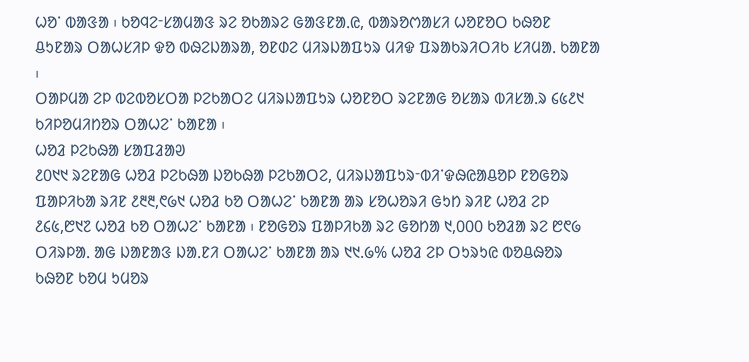ᱦᱚᱸ ᱵᱟᱝᱟ ᱾ ᱠᱚᱧᱮᱼᱥᱟᱢᱟᱝ ᱨᱮ ᱚᱠᱟᱨᱮ ᱜᱟᱝᱱᱟᱹᱭ, ᱵᱟᱨᱚᱬᱟᱥᱤ ᱦᱚᱱᱚᱛ ᱠᱷᱚᱱ ᱪᱩᱱᱟᱨ ᱛᱟᱦᱥᱤᱞ ᱫᱚ ᱵᱷᱮᱡᱟᱨᱟ, ᱚᱱᱰᱮ ᱢᱤᱨᱡᱟᱯᱩᱨ ᱢᱤᱫ ᱯᱨᱟᱠᱨᱤᱛᱤᱠ ᱥᱤᱢᱟᱹ ᱠᱟᱱᱟ ᱾
ᱛᱟᱞᱢᱟ ᱮᱞ ᱵᱮᱵᱚᱥᱛᱟ ᱞᱮᱠᱟᱛᱮ ᱢᱤᱨᱡᱟᱯᱩᱨ ᱦᱚᱱᱚᱛ ᱨᱮᱱᱟᱜ ᱚᱥᱟᱨ ᱵᱤᱥᱟᱹᱨ ᱔᱕᱒᱑ ᱠᱤᱞᱚᱢᱤᱴᱚᱨ ᱛᱟᱦᱮᱸ ᱠᱟᱱᱟ ᱾
ᱦᱚᱲ ᱞᱮᱠᱷᱟ ᱥᱟᱯᱲᱟᱣ
᱒᱐᱑᱑ ᱨᱮᱱᱟᱜ ᱦᱚᱲ ᱞᱮᱠᱷᱟ ᱡᱚᱠᱷᱟ ᱞᱮᱠᱟᱛᱮ, ᱢᱤᱨᱡᱟᱯᱩᱨᱼᱵᱤᱸᱫᱷᱭᱟᱪᱚᱞ ᱱᱚᱜᱚᱨ ᱯᱟᱞᱤᱠᱟ ᱨᱤᱱ ᱒᱓᱓,᱖᱙᱑ ᱦᱚᱲ ᱠᱚ ᱛᱟᱦᱮᱸ ᱠᱟᱱᱟ ᱟᱨ ᱥᱚᱦᱚᱨᱤ ᱜᱩᱴ ᱨᱤᱱ ᱦᱚᱲ ᱮᱞ ᱒᱔᱕,᱘᱑᱗ ᱦᱚᱲ ᱠᱚ ᱛᱟᱦᱮᱸ ᱠᱟᱱᱟ ᱾ ᱱᱚᱜᱚᱨ ᱯᱟᱞᱤᱠᱟ ᱨᱮ ᱜᱚᱴᱟ ᱑,᱐᱐᱐ ᱠᱚᱲᱟ ᱨᱮ ᱘᱖᱙ ᱛᱤᱨᱞᱟᱹ ᱟᱜ ᱡᱟᱱᱟᱝ ᱡᱟᱹᱱᱤ ᱛᱟᱦᱮᱸ ᱠᱟᱱᱟ ᱟᱨ ᱑᱑.᱙% ᱦᱚᱲ ᱮᱞ ᱛᱩᱨᱩᱭ ᱵᱚᱪᱷᱚᱨ ᱠᱷᱚᱱ ᱠᱚᱢ ᱩᱢᱚᱨ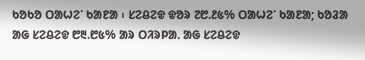ᱠᱚᱠᱚ ᱛᱟᱦᱮᱸ ᱠᱟᱱᱟ ᱾ ᱥᱮᱪᱮᱫ ᱫᱚᱨ ᱗᱘.᱒᱕% ᱛᱟᱦᱮᱸ ᱠᱟᱱᱟ; ᱠᱚᱲᱟ ᱟᱜ ᱥᱮᱪᱮᱫ ᱘᱓.᱘᱕% ᱟᱨ ᱛᱤᱨᱞᱟᱹ ᱟᱜ ᱥᱮᱪᱮᱫ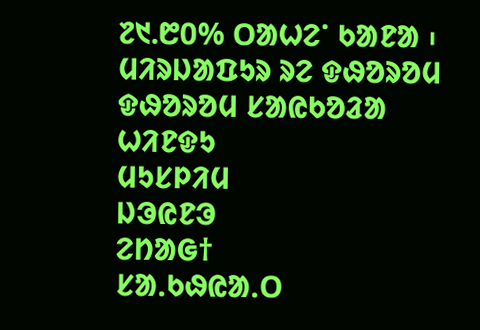᱗᱑.᱘᱐% ᱛᱟᱦᱮᱸ ᱠᱟᱱᱟ ᱾
ᱢᱤᱨᱡᱟᱯᱩᱨ ᱨᱮ ᱫᱷᱚᱨᱚᱢ
ᱫᱷᱚᱨᱚᱢ ᱥᱟᱭᱠᱚᱲᱟ
ᱦᱤᱱᱫᱩ
ᱢᱩᱥᱞᱤᱢ
ᱡᱳᱭᱱᱳ
ᱮᱴᱟᱜ†
ᱥᱟᱹᱠᱷᱭᱟᱹᱛ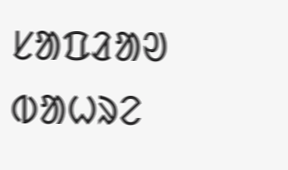ᱥᱟᱯᱲᱟᱣ
ᱵᱟᱦᱨᱮ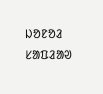ᱡᱚᱱᱚᱲ ᱥᱟᱯᱲᱟᱣ